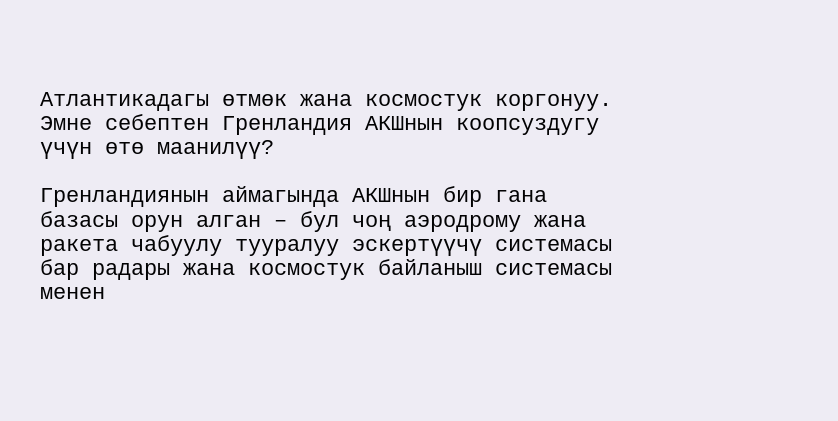Атлантикадагы өтмөк жана космостук коргонуу. Эмне себептен Гренландия АКШнын коопсуздугу үчүн өтө маанилүү?

Гренландиянын аймагында АКШнын бир гана базасы орун алган – бул чоң аэродрому жана ракета чабуулу тууралуу эскертүүчү системасы бар радары жана космостук байланыш системасы менен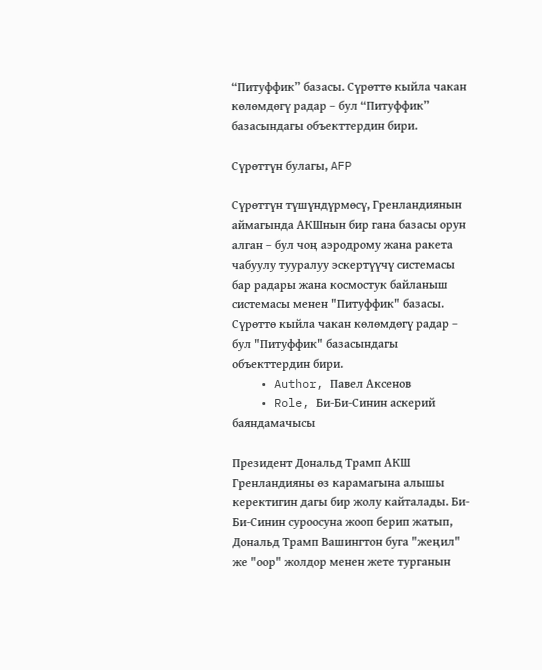“Питуффик” базасы. Сүрөттө кыйла чакан көлөмдөгү радар – бул “Питуффик” базасындагы объекттердин бири.

Сүрөттүн булагы, AFP

Сүрөттүн түшүндүрмөсү, Гренландиянын аймагында АКШнын бир гана базасы орун алган – бул чоң аэродрому жана ракета чабуулу тууралуу эскертүүчү системасы бар радары жана космостук байланыш системасы менен "Питуффик" базасы. Сүрөттө кыйла чакан көлөмдөгү радар – бул "Питуффик" базасындагы объекттердин бири.
    • Author, Павел Аксенов
    • Role, Би-Би-Синин аскерий баяндамачысы

Президент Дональд Трамп АКШ Гренландияны өз карамагына алышы керектигин дагы бир жолу кайталады. Би-Би-Синин суроосуна жооп берип жатып, Дональд Трамп Вашингтон буга "жеңил" же "оор" жолдор менен жете турганын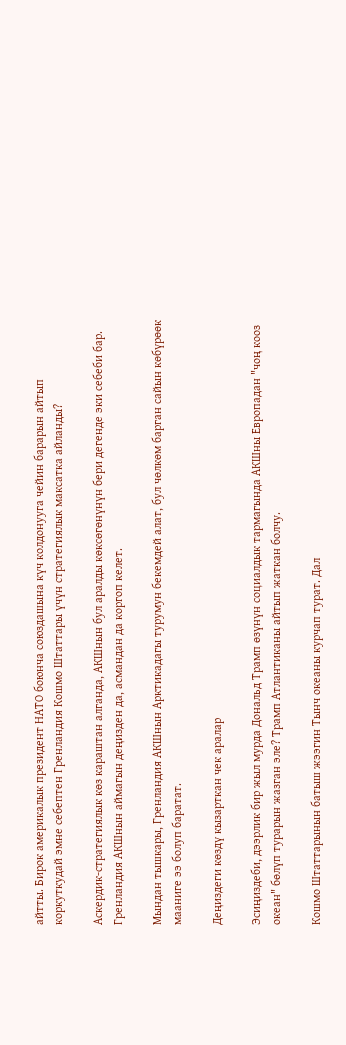айтты. Бирок америкалык президент НАТО боюнча союздашына күч колдонууга чейин барарын айтып коркуткудай эмне себептен Гренландия Кошмо Штаттары үчүн стратегиялык максатка айланды?

Аскердик-стратегиялык көз караштан алганда, АКШнын бул аралды көксөгөнүнүн бери дегенде эки себеби бар. Гренландия АКШнын аймагын деңизден да, асмандан да коргоп келет.

Мындан тышкары, Гренландия АКШнын Арктикадагы турумун бекемдей алат, бул чөлкөм барган сайын көбүрөөк мааниге ээ болуп баратат.

Деңиздеги көздү кызарткан чек аралар

Эсиңиздеби, дээрлик бир жыл мурда Дональд Трамп өзүнүн социалдык тармагында АКШны Европадан "чоң кооз океан" бөлүп турарын жазган эле? Трамп Атлантиканы айтып жаткан болчу.

Кошмо Штаттарынын батыш жээгин Тынч океаны курчап турат. Дал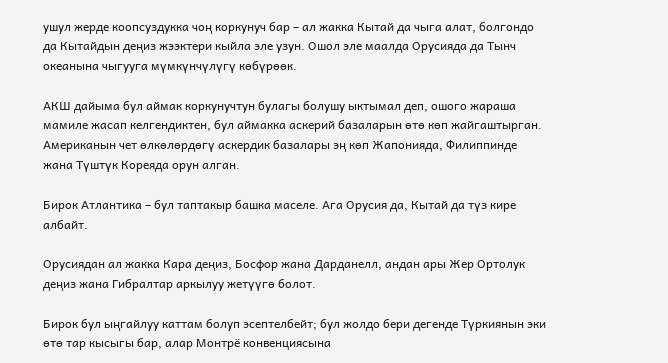ушул жерде коопсуздукка чоң коркунуч бар – ал жакка Кытай да чыга алат, болгондо да Кытайдын деңиз жээктери кыйла эле узун. Ошол эле маалда Орусияда да Тынч океанына чыгууга мүмкүнчүлүгү көбүрөөк.

АКШ дайыма бул аймак коркунучтун булагы болушу ыктымал деп, ошого жараша мамиле жасап келгендиктен, бул аймакка аскерий базаларын өтө көп жайгаштырган. Американын чет өлкөлөрдөгү аскердик базалары эң көп Жапонияда, Филиппинде жана Түштүк Кореяда орун алган.

Бирок Атлантика – бул таптакыр башка маселе. Ага Орусия да, Кытай да түз кире албайт.

Орусиядан ал жакка Кара деңиз, Босфор жана Дарданелл, андан ары Жер Ортолук деңиз жана Гибралтар аркылуу жетүүгө болот.

Бирок бул ыңгайлуу каттам болуп эсептелбейт; бул жолдо бери дегенде Түркиянын эки өтө тар кысыгы бар, алар Монтрё конвенциясына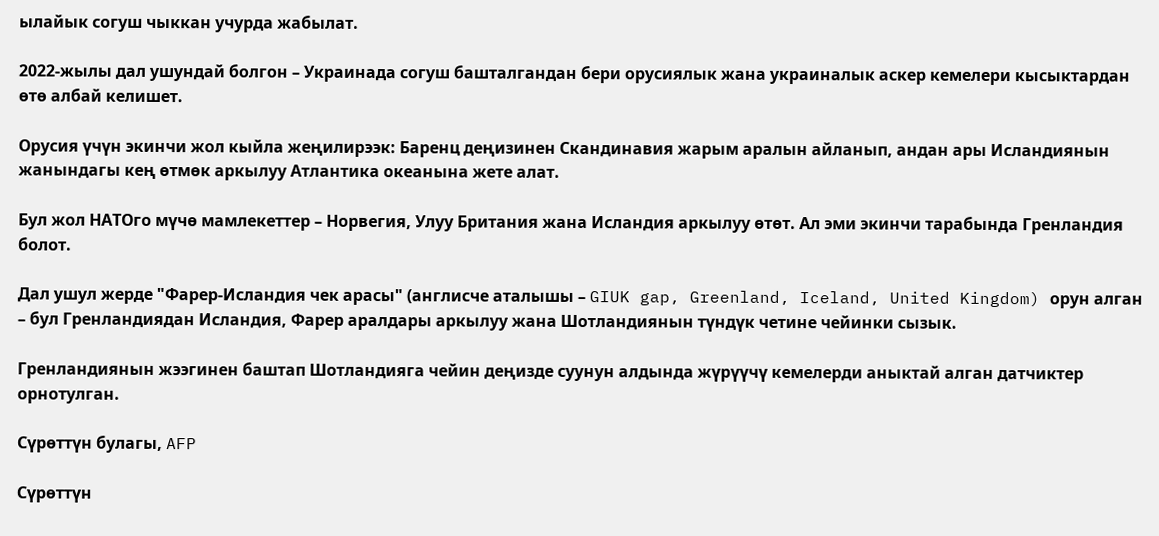ылайык согуш чыккан учурда жабылат.

2022-жылы дал ушундай болгон – Украинада согуш башталгандан бери орусиялык жана украиналык аскер кемелери кысыктардан өтө албай келишет.

Орусия үчүн экинчи жол кыйла жеңилирээк: Баренц деңизинен Скандинавия жарым аралын айланып, андан ары Исландиянын жанындагы кең өтмөк аркылуу Атлантика океанына жете алат.

Бул жол НАТОго мүчө мамлекеттер – Норвегия, Улуу Британия жана Исландия аркылуу өтөт. Ал эми экинчи тарабында Гренландия болот.

Дал ушул жерде "Фарер-Исландия чек арасы" (англисче аталышы – GIUK gap, Greenland, Iceland, United Kingdom) орун алган – бул Гренландиядан Исландия, Фарер аралдары аркылуу жана Шотландиянын түндүк четине чейинки сызык.

Гренландиянын жээгинен баштап Шотландияга чейин деңизде суунун алдында жүрүүчү кемелерди аныктай алган датчиктер орнотулган.

Сүрөттүн булагы, AFP

Сүрөттүн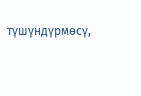түшүндүрмөсү,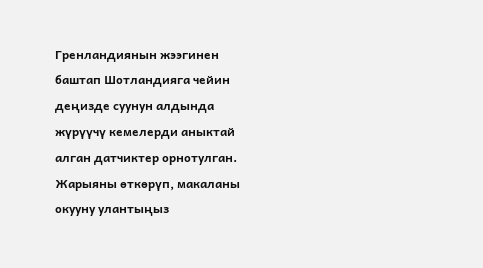Гренландиянын жээгинен баштап Шотландияга чейин деңизде суунун алдында жүрүүчү кемелерди аныктай алган датчиктер орнотулган.
Жарыяны өткөрүп, макаланы окууну улантыңыз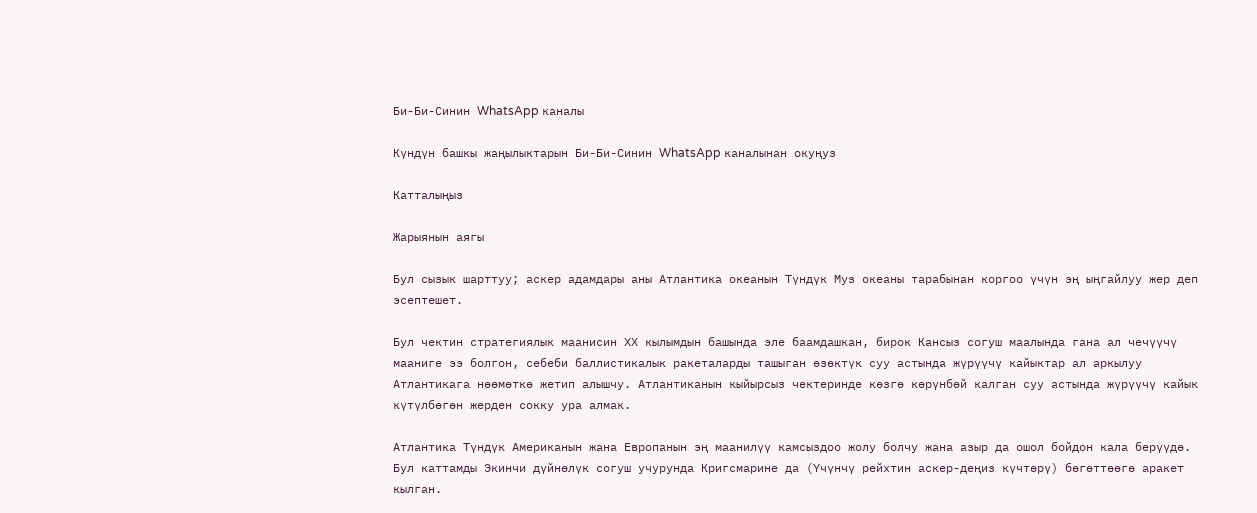Би-Би-Синин WhatsApp каналы

Күндүн башкы жаңылыктарын Би-Би-Синин WhatsApp каналынан окуңуз

Катталыңыз

Жарыянын аягы

Бул сызык шарттуу; аскер адамдары аны Атлантика океанын Түндүк Муз океаны тарабынан коргоо үчүн эң ыңгайлуу жер деп эсептешет.

Бул чектин стратегиялык маанисин ХХ кылымдын башында эле баамдашкан, бирок Кансыз согуш маалында гана ал чечүүчү мааниге ээ болгон, себеби баллистикалык ракеталарды ташыган өзөктүк суу астында жүрүүчү кайыктар ал аркылуу Атлантикага нөөмөткө жетип алышчу. Атлантиканын кыйырсыз чектеринде көзгө көрүнбөй калган суу астында жүрүүчү кайык күтүлбөгөн жерден сокку ура алмак.

Атлантика Түндүк Американын жана Европанын эң маанилүү камсыздоо жолу болчу жана азыр да ошол бойдон кала берүүдө. Бул каттамды Экинчи дүйнөлүк согуш учурунда Кригсмарине да (Үчүнчү рейхтин аскер-деңиз күчтөрү) бөгөттөөгө аракет кылган.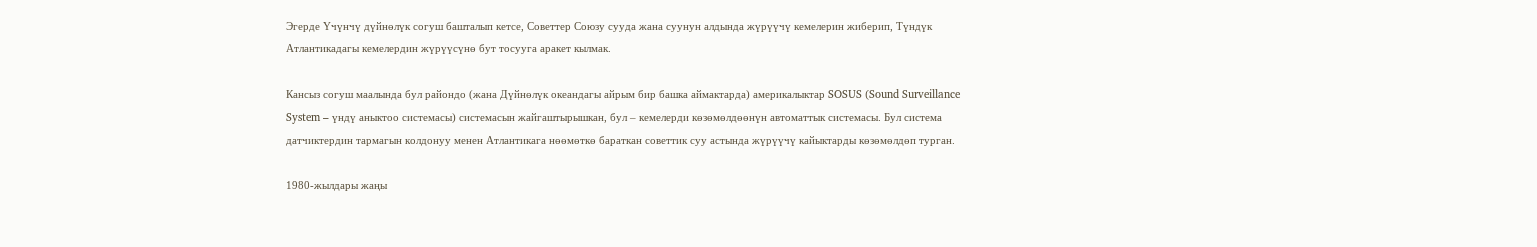Эгерде Үчүнчү дүйнөлүк согуш башталып кетсе, Советтер Союзу сууда жана суунун алдында жүрүүчү кемелерин жиберип, Түндүк Атлантикадагы кемелердин жүрүүсүнө бут тосууга аракет кылмак.

Кансыз согуш маалында бул райондо (жана Дүйнөлүк океандагы айрым бир башка аймактарда) америкалыктар SOSUS (Sound Surveillance System – үндү аныктоо системасы) системасын жайгаштырышкан, бул – кемелерди көзөмөлдөөнүн автоматтык системасы. Бул система датчиктердин тармагын колдонуу менен Атлантикага нөөмөткө бараткан советтик суу астында жүрүүчү кайыктарды көзөмөлдөп турган.

1980-жылдары жаңы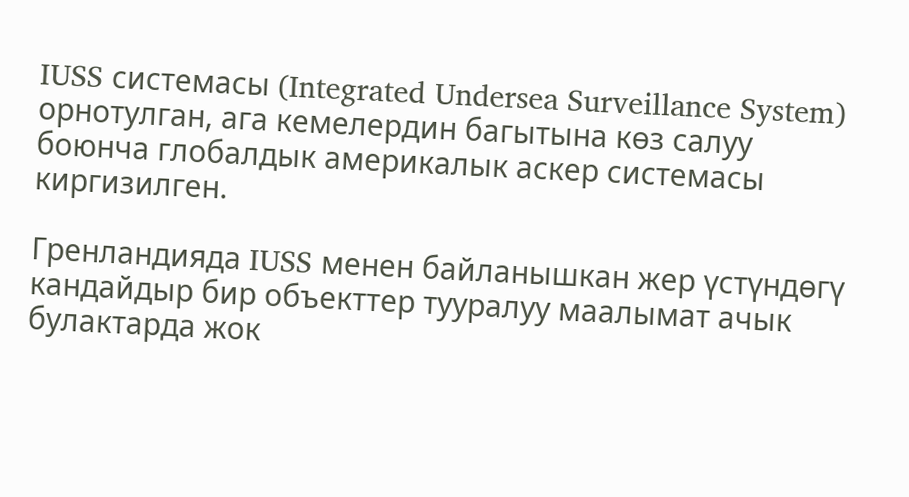IUSS системасы (Integrated Undersea Surveillance System) орнотулган, ага кемелердин багытына көз салуу боюнча глобалдык америкалык аскер системасы киргизилген.

Гренландияда IUSS менен байланышкан жер үстүндөгү кандайдыр бир объекттер тууралуу маалымат ачык булактарда жок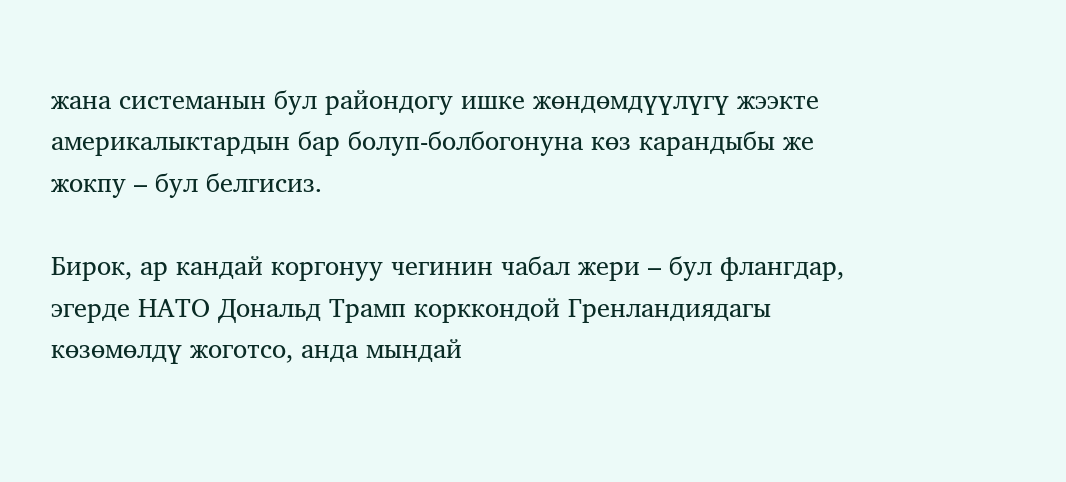жана системанын бул райондогу ишке жөндөмдүүлүгү жээкте америкалыктардын бар болуп-болбогонуна көз карандыбы же жокпу – бул белгисиз.

Бирок, ар кандай коргонуу чегинин чабал жери – бул флангдар, эгерде НАТО Дональд Трамп корккондой Гренландиядагы көзөмөлдү жоготсо, анда мындай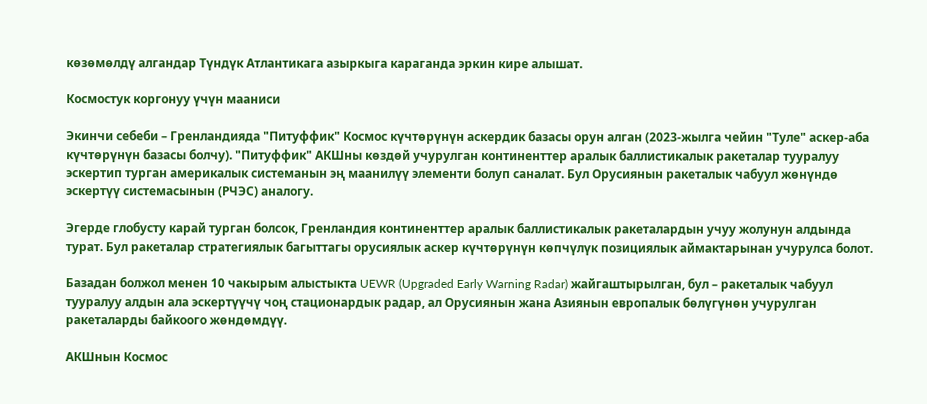көзөмөлдү алгандар Түндүк Атлантикага азыркыга караганда эркин кире алышат.

Космостук коргонуу үчүн мааниси

Экинчи себеби – Гренландияда "Питуффик" Космос күчтөрүнүн аскердик базасы орун алган (2023-жылга чейин "Туле" аскер-аба күчтөрүнүн базасы болчу). "Питуффик" АКШны көздөй учурулган континенттер аралык баллистикалык ракеталар тууралуу эскертип турган америкалык системанын эң маанилүү элементи болуп саналат. Бул Орусиянын ракеталык чабуул жөнүндө эскертүү системасынын (РЧЭС) аналогу.

Эгерде глобусту карай турган болсок, Гренландия континенттер аралык баллистикалык ракеталардын учуу жолунун алдында турат. Бул ракеталар стратегиялык багыттагы орусиялык аскер күчтөрүнүн көпчүлүк позициялык аймактарынан учурулса болот.

Базадан болжол менен 10 чакырым алыстыкта UEWR (Upgraded Early Warning Radar) жайгаштырылган, бул – ракеталык чабуул тууралуу алдын ала эскертүүчү чоң стационардык радар, ал Орусиянын жана Азиянын европалык бөлүгүнөн учурулган ракеталарды байкоого жөндөмдүү.

АКШнын Космос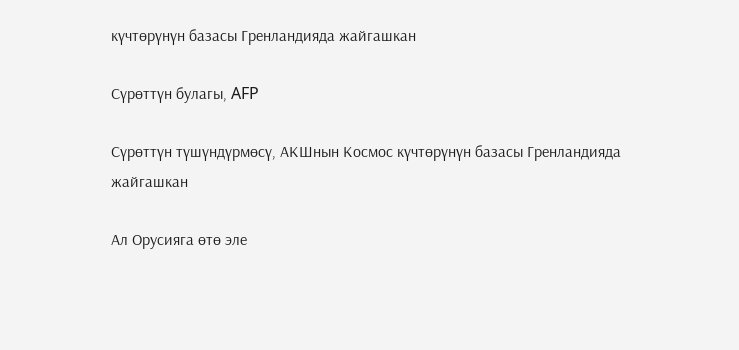күчтөрүнүн базасы Гренландияда жайгашкан

Сүрөттүн булагы, AFP

Сүрөттүн түшүндүрмөсү, АКШнын Космос күчтөрүнүн базасы Гренландияда жайгашкан

Ал Орусияга өтө эле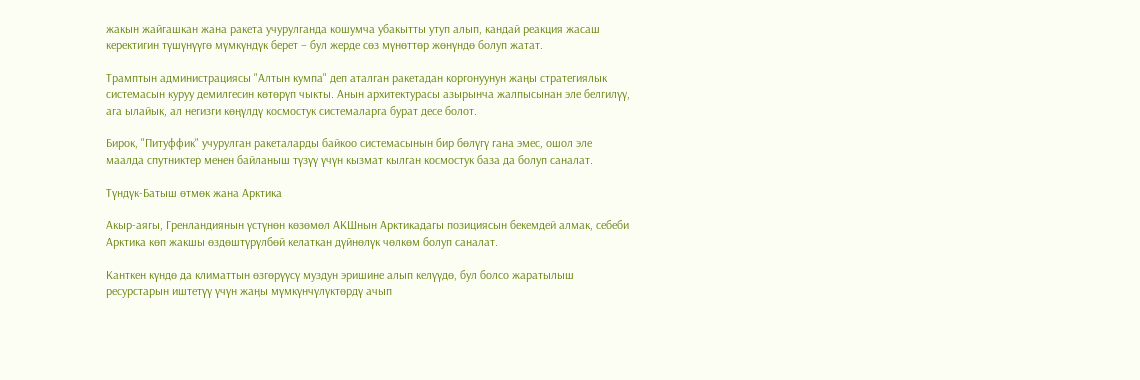жакын жайгашкан жана ракета учурулганда кошумча убакытты утуп алып, кандай реакция жасаш керектигин түшүнүүгө мүмкүндүк берет – бул жерде сөз мүнөттөр жөнүндө болуп жатат.

Трамптын администрациясы "Алтын кумпа" деп аталган ракетадан коргонуунун жаңы стратегиялык системасын куруу демилгесин көтөрүп чыкты. Анын архитектурасы азырынча жалпысынан эле белгилүү, ага ылайык, ал негизги көңүлдү космостук системаларга бурат десе болот.

Бирок, "Питуффик" учурулган ракеталарды байкоо системасынын бир бөлүгү гана эмес, ошол эле маалда спутниктер менен байланыш түзүү үчүн кызмат кылган космостук база да болуп саналат.

Түндүк-Батыш өтмөк жана Арктика

Акыр-аягы, Гренландиянын үстүнөн көзөмөл АКШнын Арктикадагы позициясын бекемдей алмак, себеби Арктика көп жакшы өздөштүрүлбөй келаткан дүйнөлүк чөлкөм болуп саналат.

Канткен күндө да климаттын өзгөрүүсү муздун эришине алып келүүдө, бул болсо жаратылыш ресурстарын иштетүү үчүн жаңы мүмкүнчүлүктөрдү ачып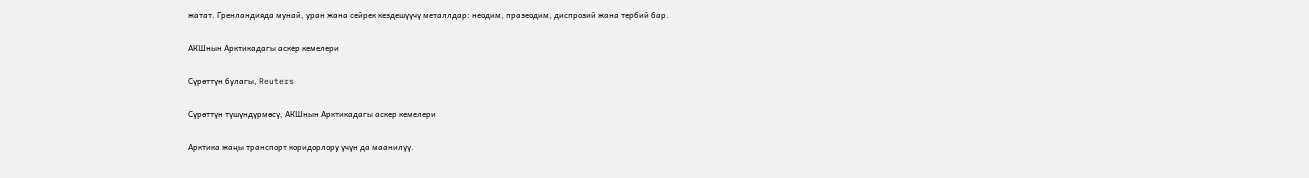жатат. Гренландияда мунай, уран жана сейрек кездешүүчү металлдар: неодим, празеодим, диспрозий жана тербий бар.

АКШнын Арктикадагы аскер кемелери

Сүрөттүн булагы, Reuters

Сүрөттүн түшүндүрмөсү, АКШнын Арктикадагы аскер кемелери

Арктика жаңы транспорт коридорлору үчүн да маанилүү.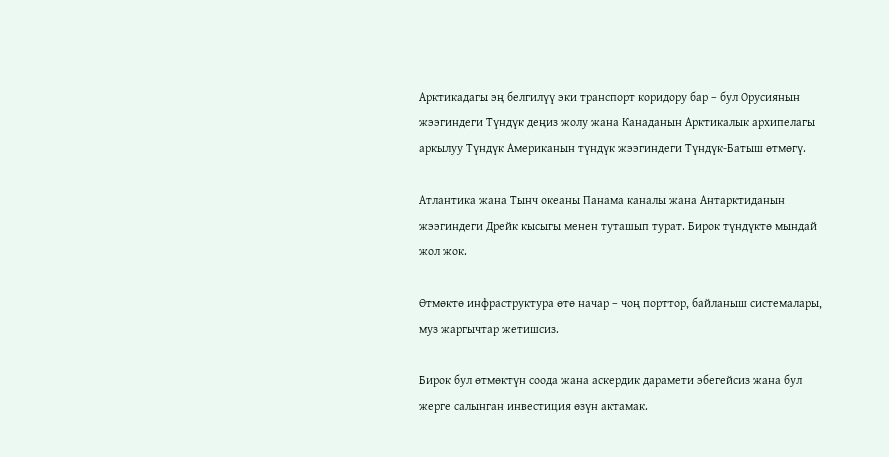Арктикадагы эң белгилүү эки транспорт коридору бар – бул Орусиянын жээгиндеги Түндүк деңиз жолу жана Канаданын Арктикалык архипелагы аркылуу Түндүк Американын түндүк жээгиндеги Түндүк-Батыш өтмөгү.

Атлантика жана Тынч океаны Панама каналы жана Антарктиданын жээгиндеги Дрейк кысыгы менен туташып турат. Бирок түндүктө мындай жол жок.

Өтмөктө инфраструктура өтө начар – чоң порттор, байланыш системалары, муз жаргычтар жетишсиз.

Бирок бул өтмөктүн соода жана аскердик дарамети эбегейсиз жана бул жерге салынган инвестиция өзүн актамак.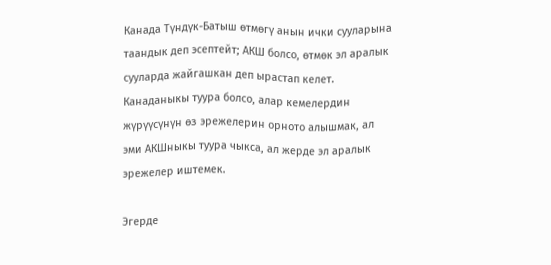Канада Түндүк-Батыш өтмөгү анын ички сууларына таандык деп эсептейт; АКШ болсо, өтмөк эл аралык сууларда жайгашкан деп ырастап келет. Канаданыкы туура болсо, алар кемелердин жүрүүсүнүн өз эрежелерин орното алышмак, ал эми АКШныкы туура чыкса, ал жерде эл аралык эрежелер иштемек.

Эгерде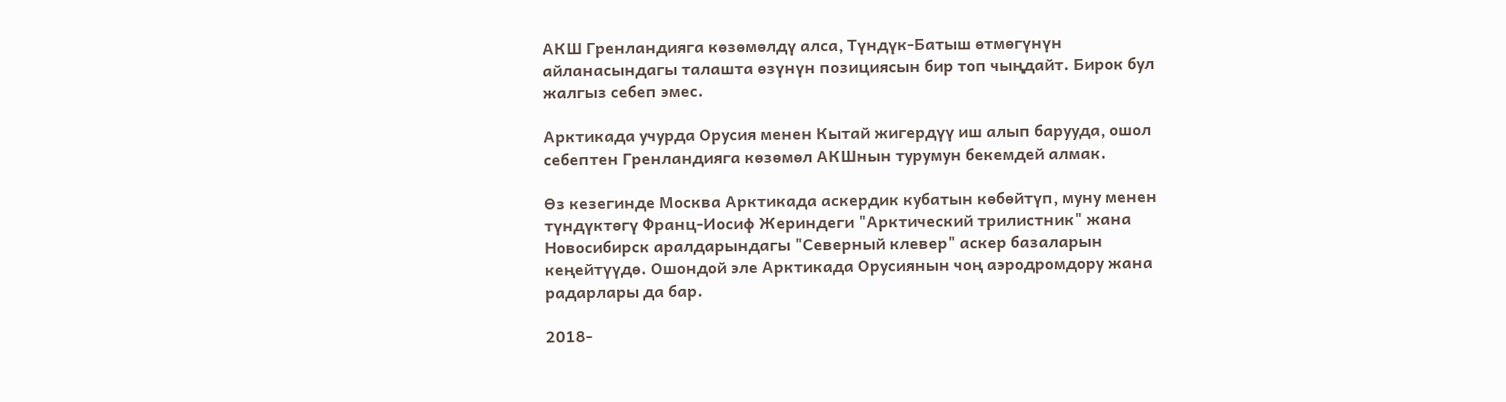АКШ Гренландияга көзөмөлдү алса, Түндүк-Батыш өтмөгүнүн айланасындагы талашта өзүнүн позициясын бир топ чыңдайт. Бирок бул жалгыз себеп эмес.

Арктикада учурда Орусия менен Кытай жигердүү иш алып барууда, ошол себептен Гренландияга көзөмөл АКШнын турумун бекемдей алмак.

Өз кезегинде Москва Арктикада аскердик кубатын көбөйтүп, муну менен түндүктөгү Франц-Иосиф Жериндеги "Арктический трилистник" жана Новосибирск аралдарындагы "Северный клевер" аскер базаларын кеңейтүүдө. Ошондой эле Арктикада Орусиянын чоң аэродромдору жана радарлары да бар.

2018-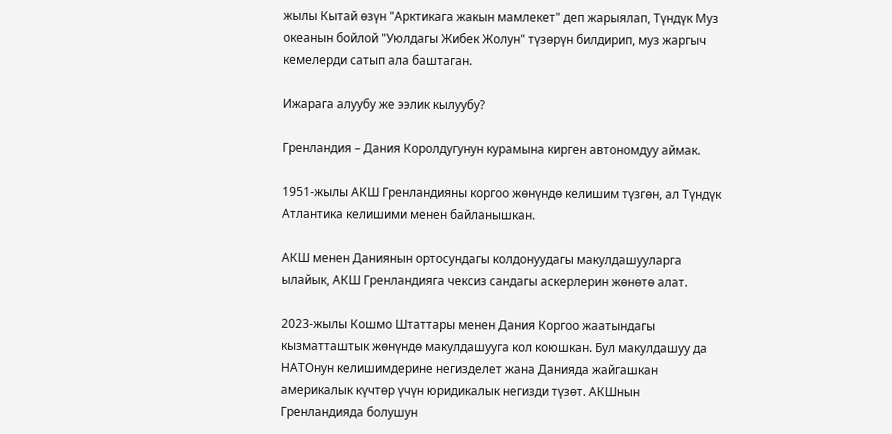жылы Кытай өзүн "Арктикага жакын мамлекет" деп жарыялап, Түндүк Муз океанын бойлой "Уюлдагы Жибек Жолун" түзөрүн билдирип, муз жаргыч кемелерди сатып ала баштаган.

Ижарага алуубу же ээлик кылуубу?

Гренландия – Дания Королдугунун курамына кирген автономдуу аймак.

1951-жылы АКШ Гренландияны коргоо жөнүндө келишим түзгөн, ал Түндүк Атлантика келишими менен байланышкан.

АКШ менен Даниянын ортосундагы колдонуудагы макулдашууларга ылайык, АКШ Гренландияга чексиз сандагы аскерлерин жөнөтө алат.

2023-жылы Кошмо Штаттары менен Дания Коргоо жаатындагы кызматташтык жөнүндө макулдашууга кол коюшкан. Бул макулдашуу да НАТОнун келишимдерине негизделет жана Данияда жайгашкан америкалык күчтөр үчүн юридикалык негизди түзөт. АКШнын Гренландияда болушун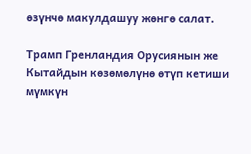өзүнчө макулдашуу жөнгө салат.

Трамп Гренландия Орусиянын же Кытайдын көзөмөлүнө өтүп кетиши мүмкүн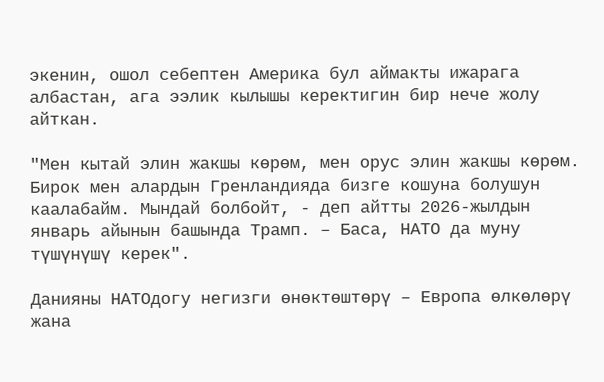экенин, ошол себептен Америка бул аймакты ижарага албастан, ага ээлик кылышы керектигин бир нече жолу айткан.

"Мен кытай элин жакшы көрөм, мен орус элин жакшы көрөм. Бирок мен алардын Гренландияда бизге кошуна болушун каалабайм. Мындай болбойт, - деп айтты 2026-жылдын январь айынын башында Трамп. – Баса, НАТО да муну түшүнүшү керек".

Данияны НАТОдогу негизги өнөктөштөрү – Европа өлкөлөрү жана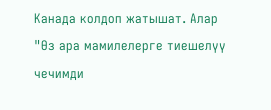Канада колдоп жатышат. Алар "Өз ара мамилелерге тиешелүү чечимди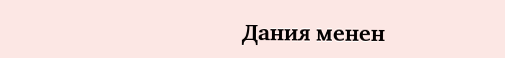Дания менен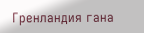Гренландия гана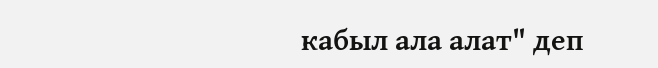кабыл ала алат" деп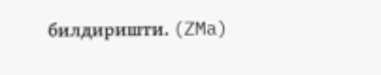билдиришти. (ZMa)